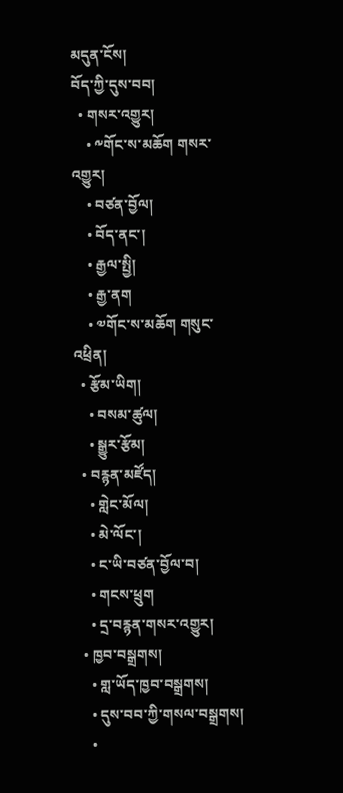མདུན་ངོས།
བོད་ཀྱི་དུས་བབ།
  • གསར་འགྱུར།
    • ༸གོང་ས་མཆོག གསར་འགྱུར།
    • བཙན་བྱོལ།
    • བོད་ནང་།
    • རྒྱལ་སྤྱི།
    • རྒྱ་ནག
    • ༧གོང་ས་མཆོག གསུང་འཕྲིན།
  • རྩོམ་ཡིག།
    • བསམ་ཚུལ།
    • སྒྱུར་རྩོམ།
  • བརྙན་མཛོད།
    • གླེང་མོལ།
    • མེ་ལོང་།
    • ང་ཡི་བཙན་བྱོལ་བ།
    • གངས་ཕྲུག
    • དྲ་བརྙན་གསར་འགྱུར།
  • ཁྱབ་བསྒྲགས།
    • གླ་ཡོད་ཁྱབ་བསྒྲགས།
    • དུས་བབ་ཀྱི་གསལ་བསྒྲགས།
    •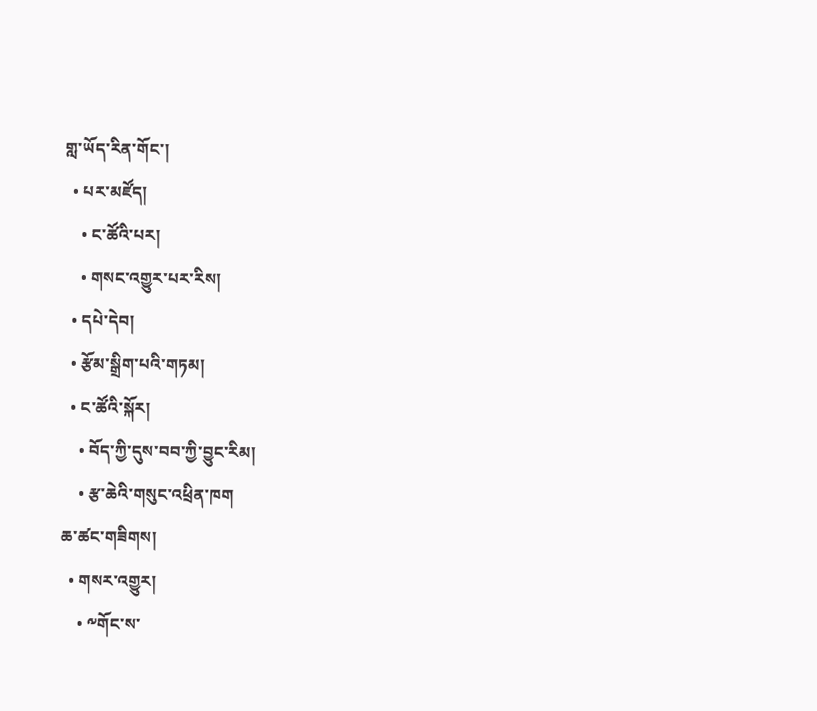གླ་ཡོད་རིན་གོང་།
  • པར་མཛོད།
    • ང་ཚོའི་པར།
    • གསང་འགྱུར་པར་རིས།
  • དཔེ་དེབ།
  • རྩོམ་སྒྲིག་པའི་གཏམ།
  • ང་ཚོའི་སྐོར།
    • བོད་ཀྱི་དུས་བབ་ཀྱི་བྱུང་རིམ།
    • རྩ་ཆེའི་གསུང་འཕྲིན་ཁག
ཆ་ཚང་གཟིགས།
  • གསར་འགྱུར།
    • ༸གོང་ས་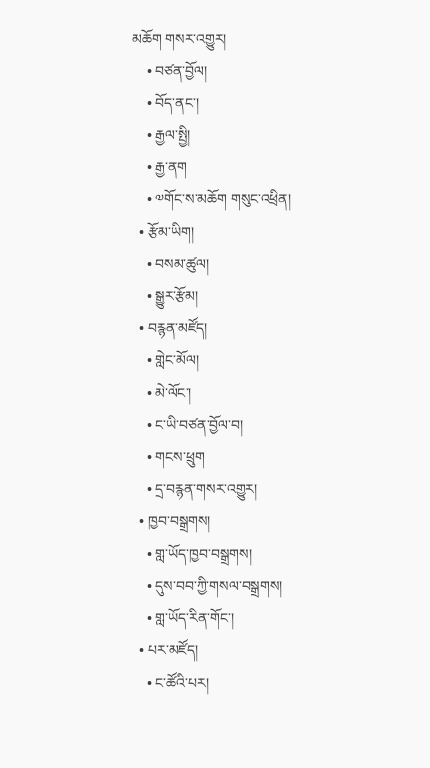མཆོག གསར་འགྱུར།
    • བཙན་བྱོལ།
    • བོད་ནང་།
    • རྒྱལ་སྤྱི།
    • རྒྱ་ནག
    • ༧གོང་ས་མཆོག གསུང་འཕྲིན།
  • རྩོམ་ཡིག།
    • བསམ་ཚུལ།
    • སྒྱུར་རྩོམ།
  • བརྙན་མཛོད།
    • གླེང་མོལ།
    • མེ་ལོང་།
    • ང་ཡི་བཙན་བྱོལ་བ།
    • གངས་ཕྲུག
    • དྲ་བརྙན་གསར་འགྱུར།
  • ཁྱབ་བསྒྲགས།
    • གླ་ཡོད་ཁྱབ་བསྒྲགས།
    • དུས་བབ་ཀྱི་གསལ་བསྒྲགས།
    • གླ་ཡོད་རིན་གོང་།
  • པར་མཛོད།
    • ང་ཚོའི་པར།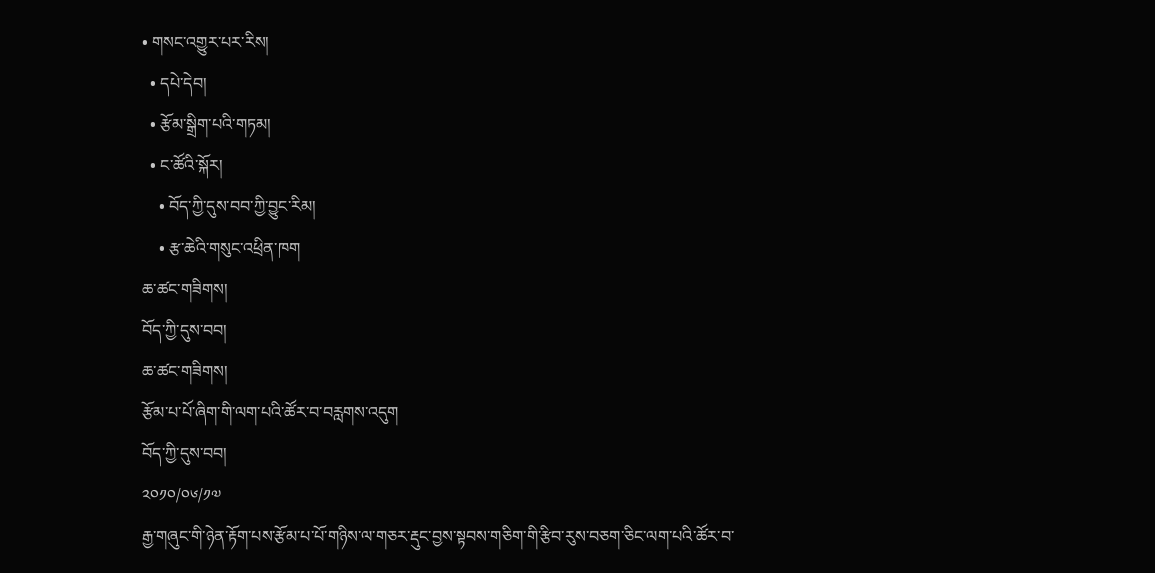• གསང་འགྱུར་པར་རིས།
  • དཔེ་དེབ།
  • རྩོམ་སྒྲིག་པའི་གཏམ།
  • ང་ཚོའི་སྐོར།
    • བོད་ཀྱི་དུས་བབ་ཀྱི་བྱུང་རིམ།
    • རྩ་ཆེའི་གསུང་འཕྲིན་ཁག
ཆ་ཚང་གཟིགས།
བོད་ཀྱི་དུས་བབ།
ཆ་ཚང་གཟིགས།
རྩོམ་པ་པོ་ཞིག་གི་ལག་པའི་ཚོར་བ་བརླགས་འདུག
བོད་ཀྱི་དུས་བབ།
༢༠༡༠/༠༦/༡༧
རྒྱ་གཞུང་གི་ཉེན་རྟོག་པས་རྩོམ་པ་པོ་གཉིས་ལ་གཅར་རྡུང་བྱས་སྟབས་གཅིག་གི་རྩིབ་རུས་བཅག་ཅིང་ལག་པའི་ཚོར་བ་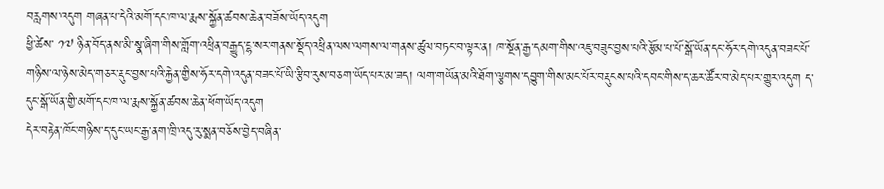བརླགས་འདུག གཞན་པ་དེའི་མགོ་དང་ཁ་ལ་རྨས་སྐྱོན་ཚབས་ཆེན་བཟོས་ཡོད་འདུག
ཕྱི་ཚེས་ ༡༧ ཉིན་བོད་ནས་མི་སྣ་ཞིག་གིས་གློག་འཕྲིན་བརྒྱུད་ངྷ་སར་གནས་སྡོད་འཕྲིན་ལས་ལགས་ལ་གནས་ཚུལ་བཏང་བ་ལྟར་ན། ཁ་སྔོན་རྒྱ་དམག་གིས་འཇུ་བཟུང་བྱས་པའི་རྩོམ་པ་པོ་སྒོ་ཡོན་དང་ཧོར་དགེ་འདུན་བཟང་པོ་གཉིས་ལ་ཉེས་མེད་གཅར་རྡུང་བྱས་པའི་རྐྱེན་གྱིས་ཧོར་དགེ་འདུན་བཟང་པོ་ཡི་རྩིབ་རུས་བཅག་ཡོད་པར་མ་ཟད། ལག་གཡོན་མའི་ཐོག་ལྕགས་དབྱུག་གིས་མང་པོར་བརྡུངས་པའི་དབང་གིས་ད་ཆར་ཚོར་བ་མེད་པར་གྱུར་འདུག ད་དུང་སྒོ་ཡོན་གྱི་མགོ་དང་ཁ་ལ་རྨས་སྐྱོན་ཚབས་ཆེན་ཕོག་ཡོད་འདུག
དེར་བརྟེན་ཁོང་གཉིས་ད་དུང་ཡང་རྒྱ་ནག་ཁྲི་འདུ་རུ་སྨན་བཅོས་བྱེད་བཞིན་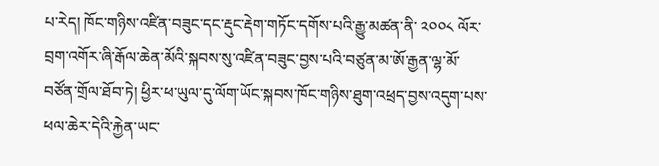པ་རེད། ཁོང་གཉིས་འཛིན་བཟུང་དང་རྡུང་རྡེག་གཏོང་དགོས་པའི་རྒྱུ་མཚན་ནི་ ༢༠༠༨ ལོར་བྲག་འགོར་ཞི་རྒོལ་ཆེན་མོའི་སྐབས་སུ་འཛིན་བཟུང་བྱས་པའི་བཙུན་མ་ཨོ་རྒྱན་ལྷ་མོ་བཙོན་གྲོལ་ཐོབ་ཏེ། ཕྱིར་ཕ་ཡུལ་དུ་ལོག་ཡོང་སྐབས་ཁོང་གཉིས་ཐུག་འཕྲད་བྱས་འདུག་པས་ཕལ་ཆེར་དེའི་རྐྱེན་ཡང་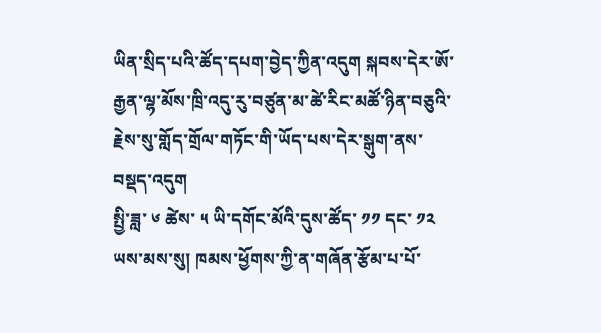ཡིན་སྲིད་པའི་ཚོད་དཔག་བྱེད་ཀྱིན་འདུག སྐབས་དེར་ཨོ་རྒྱན་ལྷ་མོས་ཁྲི་འདུ་རུ་བཙུན་མ་ཚེ་རིང་མཚོ་ཉིན་བཅུའི་རྗེས་སུ་གློད་གྲོལ་གཏོང་གི་ཡོད་པས་དེར་སྒུག་ནས་བསྡད་འདུག
སྤྱི་ཟླ་ ༦ ཚེས་ ༥ ཡི་དགོང་མོའི་དུས་ཚོད་ ༡༡ དང་ ༡༢ ཡས་མས་སུ། ཁམས་ཕྱོགས་ཀྱི་ན་གཞོན་རྩོམ་པ་པོ་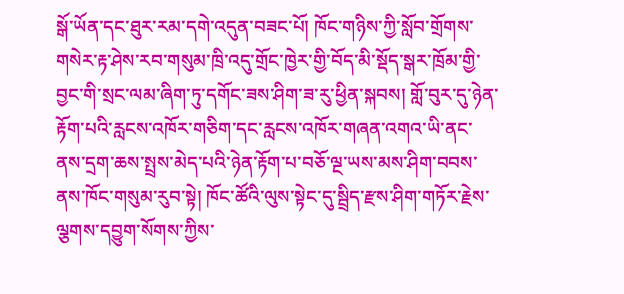སྒོ་ཡོན་དང་ཐུར་རམ་དགེ་འདུན་བཟང་པོ། ཁོང་གཉིས་ཀྱི་སློབ་གྲོགས་གསེར་རྟ་ཤེས་རབ་གསུམ་ཁྲི་འདུ་གྲོང་ཁྱེར་གྱི་བོད་མི་སྡོད་སྒར་ཁྲོམ་གྱི་བྱང་གི་སྲང་ལམ་ཞིག་ཏུ་དགོང་ཟས་ཤིག་ཟ་རུ་ཕྱིན་སྐབས། གློ་བུར་དུ་ཉེན་རྟོག་པའི་རླངས་འཁོར་གཅིག་དང་རླངས་འཁོར་གཞན་འགའ་ཡི་ནང་ནས་དྲག་ཆས་སྤྲས་མེད་པའི་ཉེན་རྟོག་པ་བཅོ་ལྔ་ཡས་མས་ཤིག་བབས་ནས་ཁོང་གསུམ་རུབ་སྟེ། ཁོང་ཚོའི་ལུས་སྟེང་དུ་སྦྲིད་རྫས་ཤིག་གཏོར་རྗེས་ལྕགས་དབྱུག་སོགས་ཀྱིས་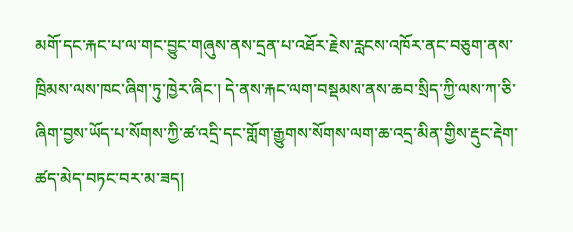མགོ་དང་རྐང་པ་ལ་གང་བྱུང་གཞུས་ནས་དྲན་པ་འཐོར་རྗེས་རླངས་འཁོར་ནང་བཅུག་ནས་ཁྲིམས་ལས་ཁང་ཞིག་ཏུ་ཁྱེར་ཞིང་། དེ་ནས་རྐང་ལག་བསྡམས་ནས་ཆབ་སྲིད་ཀྱི་ལས་ཀ་ཅི་ཞིག་བྱས་ཡོད་པ་སོགས་ཀྱི་ཚ་འདྲི་དང་གློག་རྒྱུགས་སོགས་ལག་ཆ་འདྲ་མིན་གྱིས་རྡུང་རྡེག་ཚད་མེད་བཏང་བར་མ་ཟད།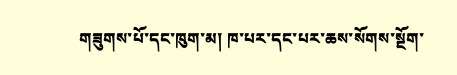གཟུགས་པོ་དང་ཁུག་མ། ཁ་པར་དང་པར་ཆས་སོགས་སྔོག་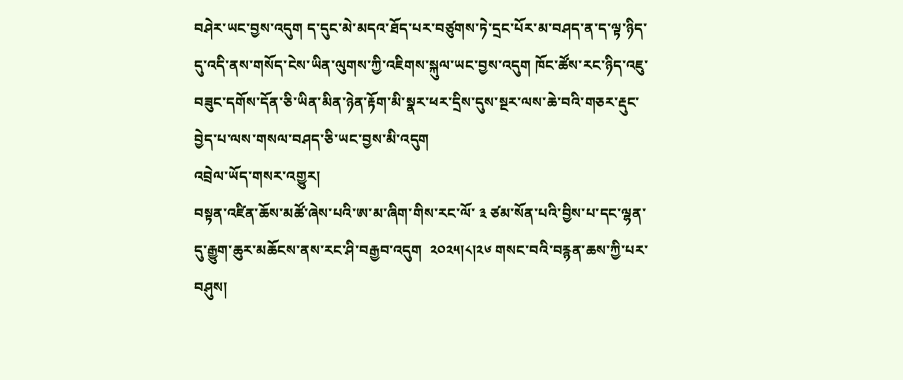བཤེར་ཡང་བྱས་འདུག ད་དུང་མེ་མདའ་ཐོད་པར་བཙུགས་ཏེ་དྲང་པོར་མ་བཤད་ན་ད་ལྟ་ཉིད་དུ་འདི་ནས་གསོད་ངེས་ཡིན་ལུགས་ཀྱི་འཇིགས་སྐུལ་ཡང་བྱས་འདུག ཁོང་ཚོས་རང་ཉིད་འཇུ་བཟུང་དགོས་དོན་ཅི་ཡིན་མིན་ཉེན་རྟོག་མི་སྣར་ཕར་དྲིས་དུས་སྔར་ལས་ཆེ་བའི་གཅར་རྡུང་བྱེད་པ་ལས་གསལ་བཤད་ཅི་ཡང་བྱས་མི་འདུག
འབྲེལ་ཡོད་གསར་འགྱུར།
བསྟན་འཛིན་ཆོས་མཚོ་ཞེས་པའི་ཨ་མ་ཞིག་གིས་རང་ལོ་ ༣ ཙམ་སོན་པའི་བྱིས་པ་དང་ལྷན་དུ་རྒྱུག་ཆུར་མཆོངས་ནས་རང་ཤི་བརྒྱབ་འདུག  ༢༠༢༥།༨།༢༦ གསང་བའི་བརྙན་ཆས་ཀྱི་པར་བཤུས།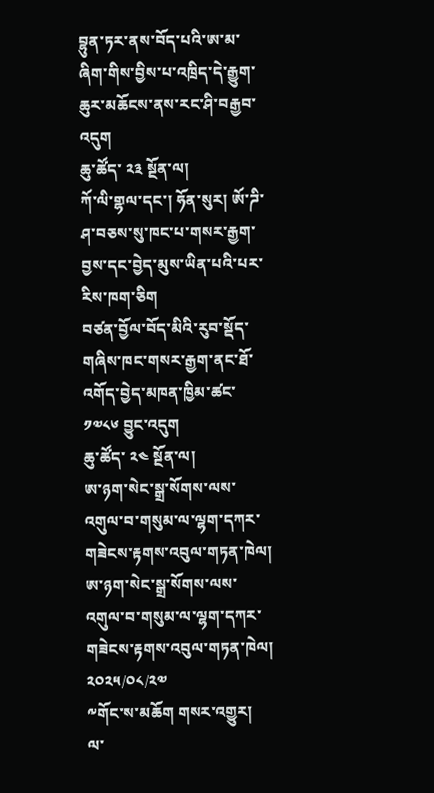བྷུན་ཏར་ནས་བོད་པའི་ཨ་མ་ཞིག་གིས་བྱིས་པ་འཁྲིད་དེ་རྒྱུག་ཆུར་མཆོངས་ནས་རང་ཤི་བརྒྱབ་འདུག
ཆུ་ཚོད་ ༢༣ སྔོན་ལ།
ཀོ་ལི་གྷལ་དང་། ཧོན་སུར། ཨོ་ཌི་ཤ་བཅས་སུ་ཁང་པ་གསར་རྒྱག་བྱས་དང་བྱེད་མུས་ཡིན་པའི་པར་རིས་ཁག་ཅིག
བཙན་བྱོལ་བོད་མིའི་རུབ་སྡོད་གཞིས་ཁང་གསར་རྒྱག་ནང་ཐོ་འགོད་བྱེད་མཁན་ཁྱིམ་ཚང་ ༡༧༨༦ བྱུང་འདུག
ཆུ་ཚོད་ ༢༤ སྔོན་ལ།
ཨ་ཉག་སེང་སྒྲ་སོགས་ལས་འགུལ་བ་གསུམ་ལ་ལྷག་དཀར་གཟེངས་རྟགས་འབུལ་གཏན་ཁེལ།
ཨ་ཉག་སེང་སྒྲ་སོགས་ལས་འགུལ་བ་གསུམ་ལ་ལྷག་དཀར་གཟེངས་རྟགས་འབུལ་གཏན་ཁེལ།
༢༠༢༥/༠༨/༢༧
༸གོང་ས་མཆོག གསར་འགྱུར།
ལ་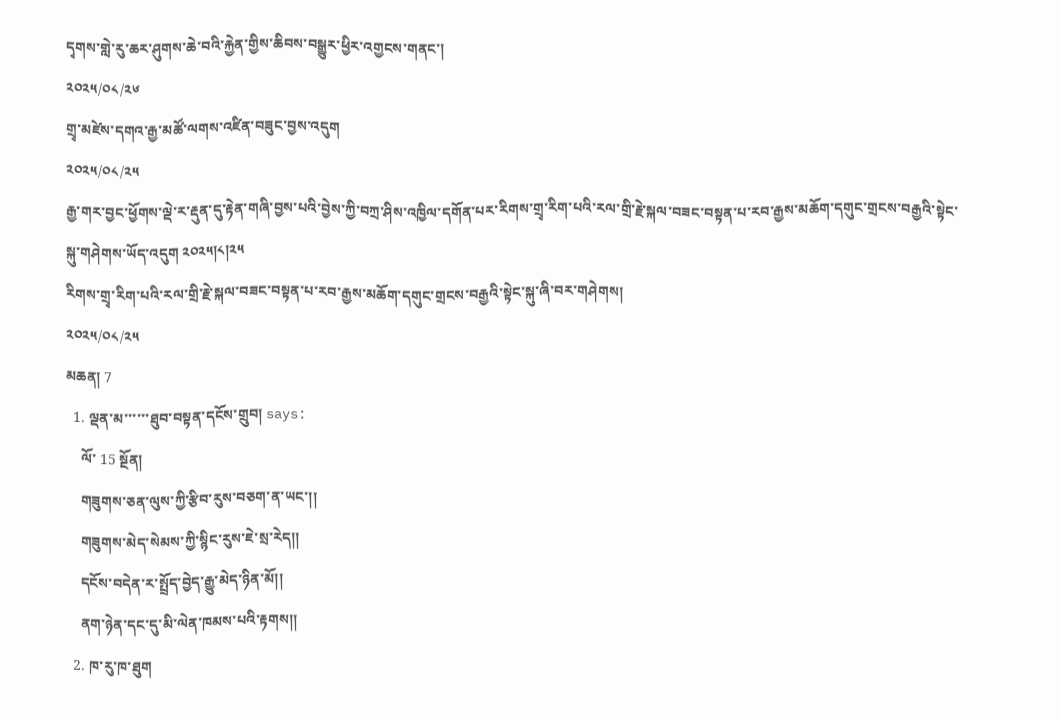དྭགས་གླེ་རུ་ཆར་ཤུགས་ཆེ་བའི་རྐྱེན་གྱིས་ཆིབས་བསྒྱུར་ཕྱིར་འགྱངས་གནང་།
༢༠༢༥/༠༨/༢༦
གྲྭ་མཛེས་དགའ་རྒྱ་མཚོ་ལགས་འཛིན་བཟུང་བྱས་འདུག
༢༠༢༥/༠༨/༢༥
རྒྱ་གར་བྱང་ཕྱོགས་ལྡེ་ར་རྡུན་དུ་རྟེན་གཞི་བྱས་པའི་བྱེས་ཀྱི་བཀྲ་ཤིས་འཁྱིལ་དགོན་པར་རིགས་གྲྭ་རིག་པའི་རལ་གྲི་རྗེ་སྐལ་བཟང་བསྟན་པ་རབ་རྒྱས་མཆོག་དགུང་གྲངས་བརྒྱའི་སྟེང་སྐུ་གཤེགས་ཡོད་འདུག ༢༠༢༥།༨།༢༥
རིགས་གྲྭ་རིག་པའི་རལ་གྲི་རྗེ་སྐལ་བཟང་བསྟན་པ་རབ་རྒྱས་མཆོག་དགུང་གྲངས་བརྒྱའི་སྟེང་སྐུ་ཞི་བར་གཤེགས།
༢༠༢༥/༠༨/༢༥
མཆན། 7
  1. ལྡན་མ་་་་་་ཐུབ་བསྟན་དངོས་གྲུབ། says:
    ལོ་ 15 སྔོན།
    གཟུགས་ཅན་ལུས་ཀྱི་རྩིབ་རུས་བཅག་ན་ཡང་།།
    གཟུགས་མེད་སེམས་ཀྱི་སྙིང་རུས་ཇེ་སྲ་རེད།།
    དངོས་བདེན་ར་སྤྲོད་བྱེད་རྒྱུ་མེད་ཉིན་མོ།།
    ནག་ཉེན་དང་དུ་མི་ལེན་ཁམས་པའི་རྟགས།།
  2. ཁ་རུ་ཁ་ཐུག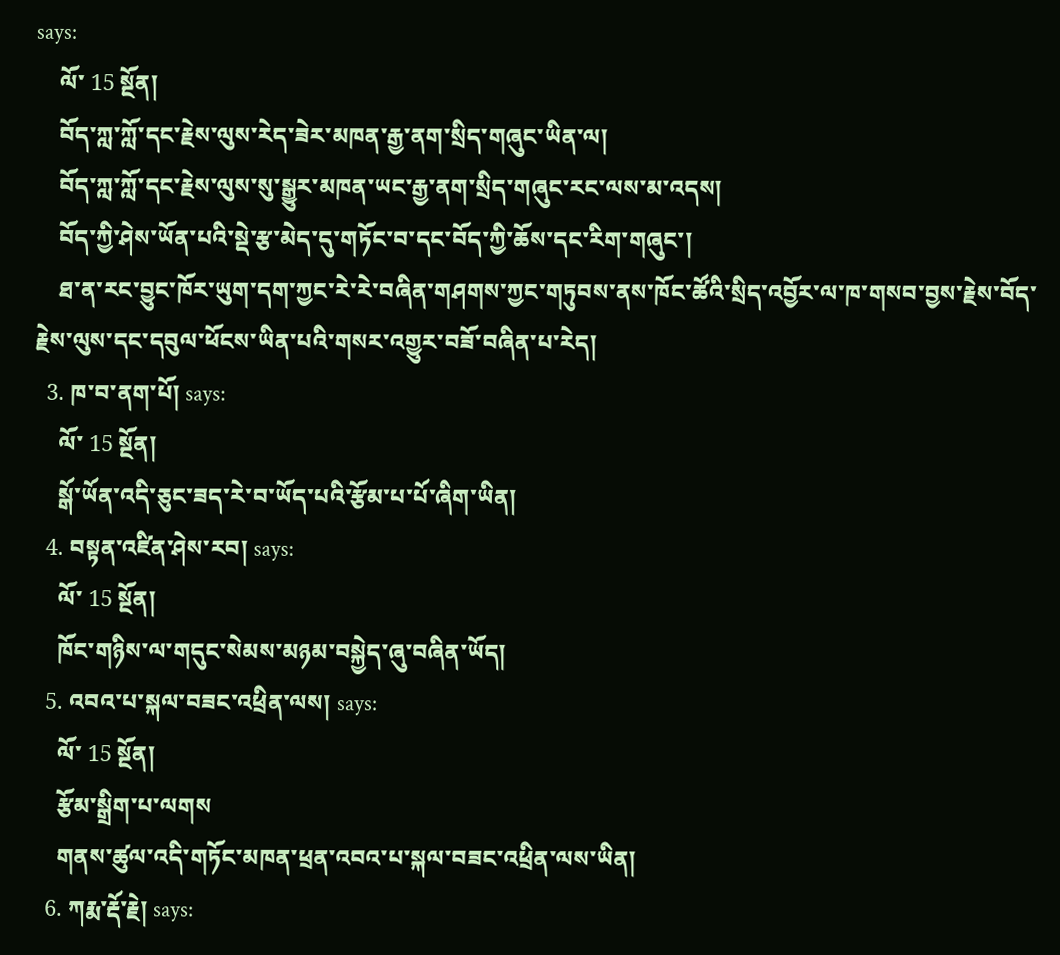says:
    ལོ་ 15 སྔོན།
    བོད་ཀླ་ཀློ་དང་རྗེས་ལུས་རེད་ཟེར་མཁན་རྒྱ་ནག་སྲིད་གཞུང་ཡིན་ལ།
    བོད་ཀླ་ཀློ་དང་རྗེས་ལུས་སུ་སྒྱུར་མཁན་ཡང་རྒྱ་ནག་སྲིད་གཞུང་རང་ལས་མ་འདས།
    བོད་ཀྱི་ཤེས་ཡོན་པའི་སྡེ་རྩ་མེད་དུ་གཏོང་བ་དང་བོད་ཀྱི་ཆོས་དང་རིག་གཞུང་།
    ཐ་ན་རང་བྱུང་ཁོར་ཡུག་དག་ཀྱང་རེ་རེ་བཞིན་གཤགས་ཀྱང་གཏུབས་ནས་ཁོང་ཚོའི་སྲིད་འབྱོར་ལ་ཁ་གསབ་བྱས་རྗེས་བོད་རྗེས་ལུས་དང་དབུལ་ཕོངས་ཡིན་པའི་གསར་འགྱུར་བཟོ་བཞིན་པ་རེད།
  3. ཁ་བ་ནག་པོ། says:
    ལོ་ 15 སྔོན།
    སྒོ་ཡོན་འདི་ཅུང་ཟད་རེ་བ་ཡོད་པའི་རྩོམ་པ་པོ་ཞིག་ཡིན།
  4. བསྟན་འཛིན་ཤེས་རབ། says:
    ལོ་ 15 སྔོན།
    ཁོང་གཉིས་ལ་གདུང་སེམས་མཉམ་བསྐྱེད་ཞུ་བཞིན་ཡོད།
  5. འབའ་པ་སྐལ་བཟང་འཕྲིན་ལས། says:
    ལོ་ 15 སྔོན།
    རྩོམ་སྒྲིག་པ་ལགས
    གནས་ཚུལ་འདི་གཏོང་མཁན་ཕྲན་འབའ་པ་སྐལ་བཟང་འཕྲིན་ལས་ཡིན།
  6. ཀརྨ་རྡོ་རྗེ། says: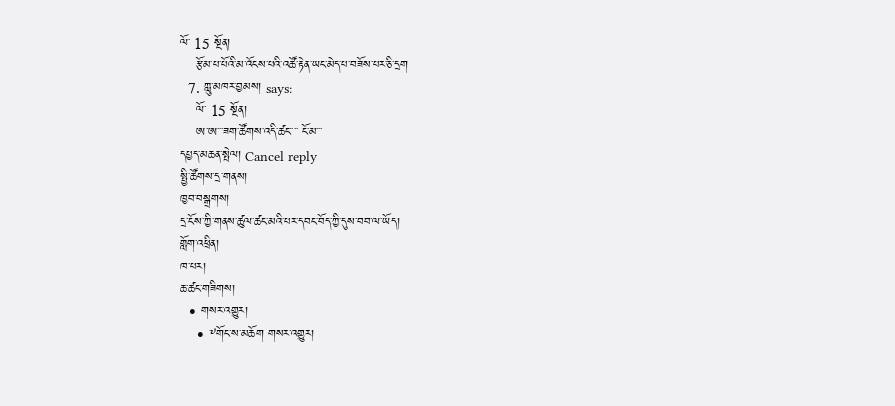ལོ་ 15 སྔོན།
    རྩོམ་པ་པོའི་མ་འོངས་པའི་འཚོ་རྟེན་ཡང་མེད་པ་བཟོས་པར་ཅི་དྲག
  7. ཀླུ་མཁར་བྱམས། says:
    ལོ་ 15 སྔོན།
    ཨ་ཨ་་་ཟག་ཚོགས་འདི་ཚང་་་་ ངོ་མ་་་
དཔྱད་མཆན་སྤེལ། Cancel reply
སྤྱི་ཚོགས་དྲ་གནས།
ཁྱབ་བསྒྲགས།
དྲ་ངོས་ཀྱི་གནས་ཚུལ་ཚང་མའི་པར་དབང་བོད་ཀྱི་དུས་བབ་ལ་ཡོད།
གློག་འཕྲིན།
ཁ་པར།
ཆ་ཚང་གཟིགས།
  • གསར་འགྱུར།
    • ༸གོང་ས་མཆོག གསར་འགྱུར།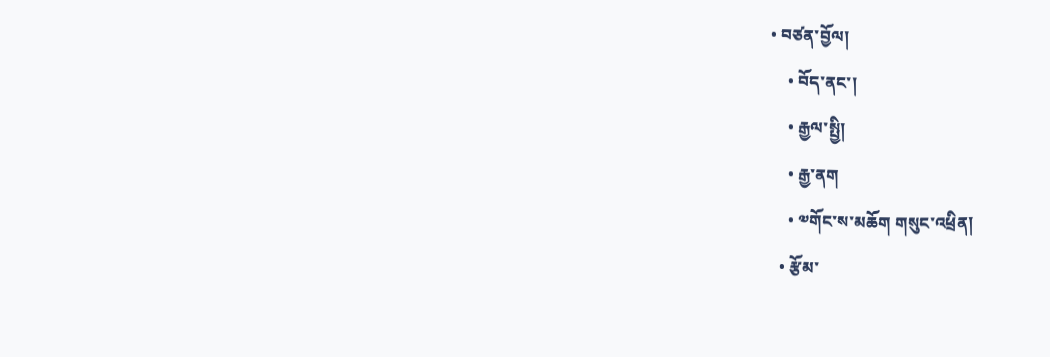• བཙན་བྱོལ།
    • བོད་ནང་།
    • རྒྱལ་སྤྱི།
    • རྒྱ་ནག
    • ༧གོང་ས་མཆོག གསུང་འཕྲིན།
  • རྩོམ་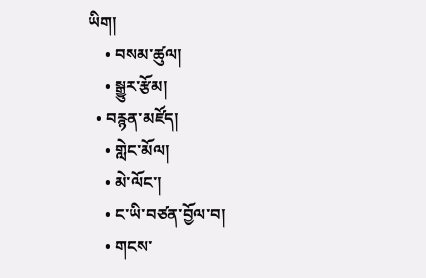ཡིག།
    • བསམ་ཚུལ།
    • སྒྱུར་རྩོམ།
  • བརྙན་མཛོད།
    • གླེང་མོལ།
    • མེ་ལོང་།
    • ང་ཡི་བཙན་བྱོལ་བ།
    • གངས་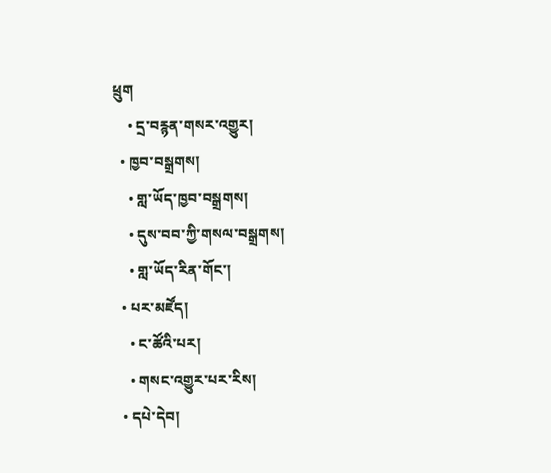ཕྲུག
    • དྲ་བརྙན་གསར་འགྱུར།
  • ཁྱབ་བསྒྲགས།
    • གླ་ཡོད་ཁྱབ་བསྒྲགས།
    • དུས་བབ་ཀྱི་གསལ་བསྒྲགས།
    • གླ་ཡོད་རིན་གོང་།
  • པར་མཛོད།
    • ང་ཚོའི་པར།
    • གསང་འགྱུར་པར་རིས།
  • དཔེ་དེབ།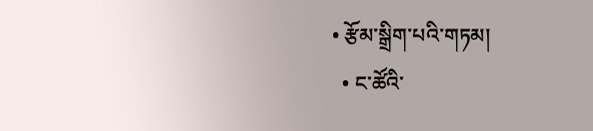• རྩོམ་སྒྲིག་པའི་གཏམ།
  • ང་ཚོའི་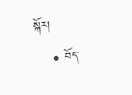སྐོར།
    • བོད་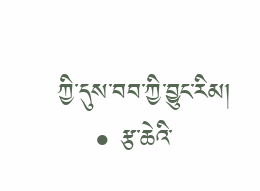ཀྱི་དུས་བབ་ཀྱི་བྱུང་རིམ།
    • རྩ་ཆེའི་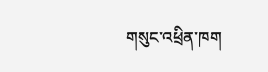གསུང་འཕྲིན་ཁག